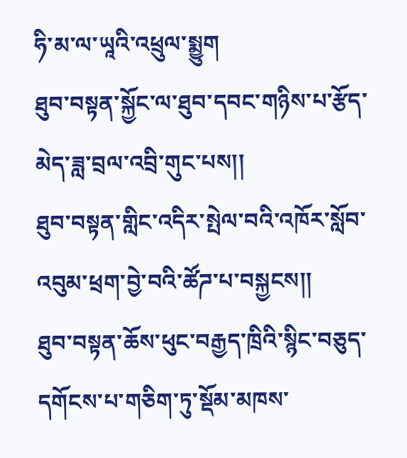ཧི་མ་ལ་ཡཱའི་འཕྲུལ་སྨྱུག
ཐུབ་བསྟན་སྐྱོང་ལ་ཐུབ་དབང་གཉིས་པ་རྩོད་མེད་ཟླ་བྲལ་འབྲི་གུང་པས།།
ཐུབ་བསྟན་གླིང་འདིར་སྤེལ་བའི་འཁོར་སློབ་འབུམ་ཕྲག་བྱེ་བའི་ཚོཌ་པ་བསྐྱངས།།
ཐུབ་བསྟན་ཆོས་ཕུང་བརྒྱད་ཁྲིའི་སྙིང་བཅུད་དགོངས་པ་གཅིག་ཏུ་སྡོམ་མཁས་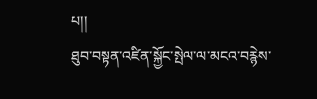པ།།
ཐུབ་བསྟན་འཛིན་སྐྱོང་སྤེལ་ལ་མངའ་བརྙེས་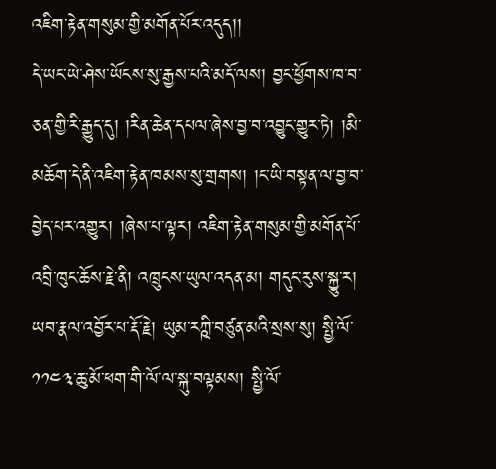འཇིག་རྟེན་གསུམ་གྱི་མགོན་པོར་འདུད།།
དེ་ཡང་ཡེ་ཤེས་ཡོངས་སུ་རྒྱས་པའི་མདོ་ལས། བྱང་ཕྱོགས་ཁ་བ་ཅན་གྱི་རི་རྒྱུད་དུ། །རིན་ཆེན་དཔལ་ཞེས་བྱ་བ་འབྱུང་གྱུར་ཏེ། །མི་མཆོག་དེ་ནི་འཇིག་རྟེན་ཁམས་སུ་གྲགས། །ང་ཡི་བསྟན་ལ་བྱ་བ་བྱེད་པར་འགྱུར། །ཞེས་པ་ལྟར། འཇིག་རྟེན་གསུམ་གྱི་མགོན་པོ་འབྲི་ཁུང་ཆོས་རྗེ་ནི། འཁྲུངས་ཡུལ་འདན་མ། གདུང་རུས་སྐྱུ་ར། ཡབ་རྣལ་འབྱོར་པ་རྡོ་རྗེ། ཡུམ་རཀྵི་བཙུན་མའི་སྲས་སུ། སྤྱི་ལོ་༡༡༤༣་ཆུ་མོ་ཕག་གི་ལོ་ལ་སྐུ་བལྟམས། སྤྱི་ལོ་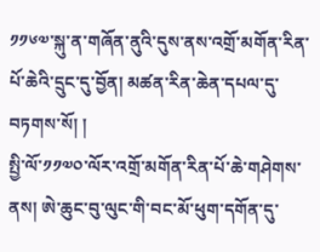༡༡༦༧་སྐུ་ན་གཞོན་ནུའི་དུས་ནས་འགྲོ་མགོན་རིན་པོ་ཆེའི་དྲུང་དུ་བྱོན། མཚན་རིན་ཆེན་དཔལ་དུ་བཏགས་སོ། །
སྤྱི་ལོ་༡༡༧༠་ལོར་འགྲོ་མགོན་རིན་པོ་ཆེ་གཤེགས་ནས། ཨེ་ཆུང་བུ་ལུང་གི་བང་མོ་ཕུག་དགོན་དུ་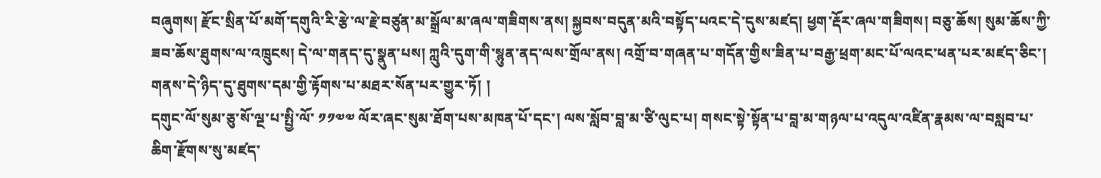བཞུགས། རྫོང་སྲིན་པོ་མགོ་དགུའི་རི་རྩེ་ལ་རྗེ་བཙུན་མ་སྒྲོལ་མ་ཞལ་གཟིགས་ནས། སྐྱབས་བདུན་མའི་བསྟོད་པའང་དེ་དུས་མཛད། ཕྱག་རྡོར་ཞལ་གཟིགས། བཅུ་ཆོས། སུམ་ཆོས་ཀྱི་ཟབ་ཆོས་ཐུགས་ལ་འཁྲུངས། དེ་ལ་གནད་དུ་སྣུན་པས། ཀླུའི་དུག་གི་སྙུན་ནད་ལས་གྲོལ་ནས། འགྲོ་བ་གཞན་པ་གདོན་གྱིས་ཟིན་པ་བརྒྱ་ཕྲག་མང་པོ་ལའང་ཕན་པར་མཛད་ཅིང་། གནས་དེ་ཉིད་དུ་ཐུགས་དམ་གྱི་རྟོགས་པ་མཐར་སོན་པར་གྱུར་ཏོ། །
དགུང་ལོ་སུམ་ཅུ་སོ་ལྔ་པ་སྤྱི་ལོ་ ༡༡༧༧ ལོར་ཞང་སུམ་ཐོག་པས་མཁན་པོ་དང་། ལས་སློབ་བླ་མ་ཙི་ལུང་པ། གསང་སྟེ་སྟོན་པ་བླ་མ་གཉལ་པ་འདུལ་འཛིན་རྣམས་ལ་བསླབ་པ་ཆིག་རྫོགས་སུ་མཛད་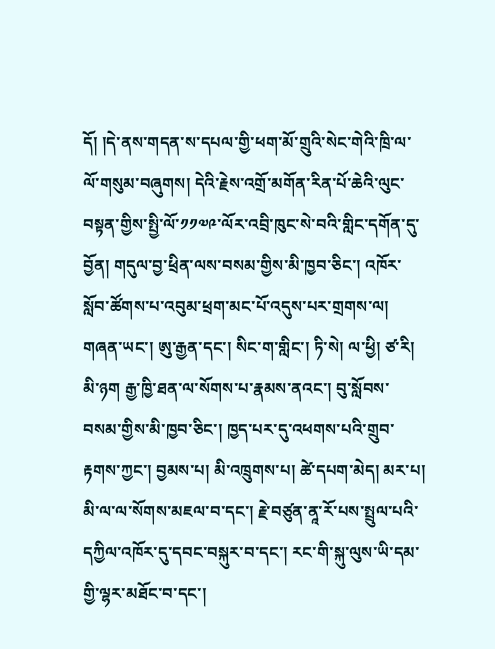དོ། །དེ་ནས་གདན་ས་དཔལ་གྱི་ཕག་མོ་གྲུའི་སེང་གེའི་ཁྲི་ལ་ལོ་གསུམ་བཞུགས། དེའི་རྗེས་འགྲོ་མགོན་རིན་པོ་ཆེའི་ལུང་བསྟན་གྱིས་སྤྱི་ལོ་༡༡༧༩་ལོར་འབྲི་ཁུང་སེ་བའི་གླིང་དགོན་དུ་བྱོན། གདུལ་བྱ་ཕྲིན་ལས་བསམ་གྱིས་མི་ཁྱབ་ཅིང་། འཁོར་སློབ་ཚོགས་པ་འབུམ་ཕྲག་མང་པོ་འདུས་པར་གྲགས་ལ།
གཞན་ཡང་། ཨུ་རྒྱན་དང་། སིང་ག་གླིང་། ཏི་སེ། ལ་ཕྱི། ཙ་རི། མི་ཉག རྒྱ་ཁྱི་ཐན་ལ་སོགས་པ་རྣམས་ནའང་། བུ་སློབས་བསམ་གྱིས་མི་ཁྱབ་ཅིང་། ཁྱད་པར་དུ་འཕགས་པའི་གྲུབ་རྟགས་ཀྱང་། བྱམས་པ། མི་འཁྲུགས་པ། ཚེ་དཔག་མེད། མར་པ། མི་ལ་ལ་སོགས་མཇལ་བ་དང་། རྗེ་བཙུན་ནཱ་རོ་པས་སྤྲུལ་པའི་དཀྱིལ་འཁོར་དུ་དབང་བསྐུར་བ་དང་། རང་གི་སྐུ་ལུས་ཡི་དམ་གྱི་ལྷར་མཐོང་བ་དང་།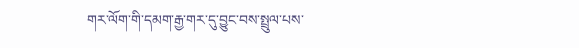གར་ལོག་གི་དམག་རྒྱ་གར་དུ་བྱུང་བས་སྤྲུལ་པས་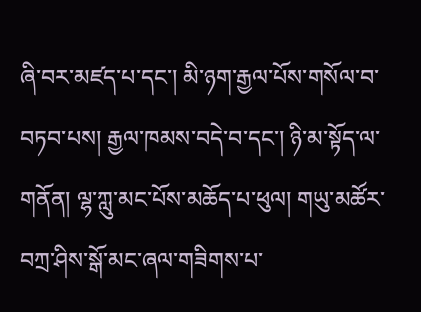ཞི་བར་མཛད་པ་དང་། མི་ཉག་རྒྱལ་པོས་གསོལ་བ་བཏབ་པས། རྒྱལ་ཁམས་བདེ་བ་དང་། ཉི་མ་སྟོད་ལ་གནོན། ལྷ་ཀླུ་མང་པོས་མཆོད་པ་ཕུལ། གཡུ་མཚོར་བཀྲ་ཤིས་སྒོ་མང་ཞལ་གཟིགས་པ་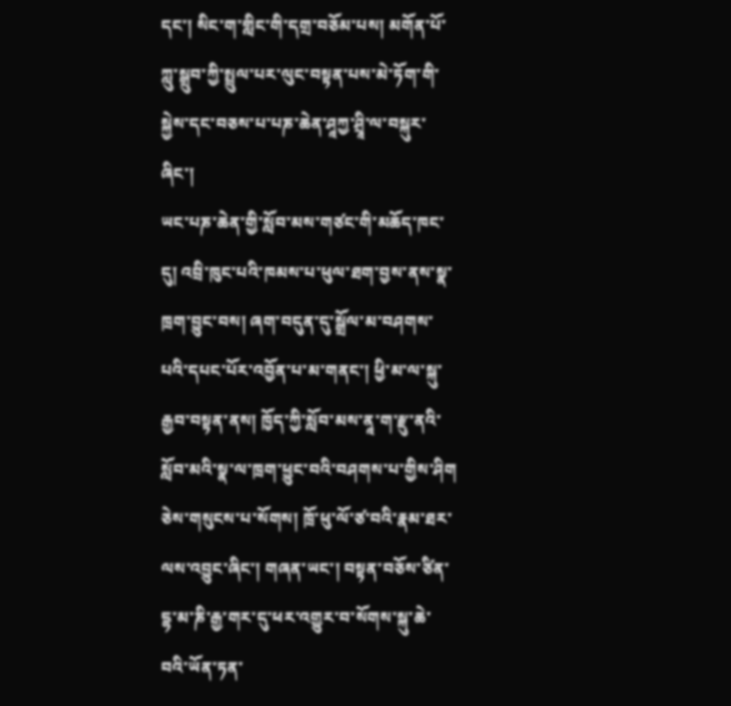དང་། སིང་ག་གླིང་གི་དགྲ་བཅོམ་པས། མགོན་པོ་ཀླུ་སྒྲུབ་ཀྱི་སྤྲུལ་པར་ལུང་བསྟན་པས་མེ་ཏོག་གི་སྐྱེས་དང་བཅས་པ་པཎ་ཆེན་ཤཱཀྱ་ཤྲཱི་ལ་བསྐུར་ཞིང་།
ཡང་པཎ་ཆེན་གྱི་སློབ་མས་གཙང་གི་མཆོད་ཁང་དུ། འབྲི་ཁུང་པའི་ཁམས་པ་ཕུལ་ཐག་བྱས་ནས་སྣ་ཁྲག་བྱུང་བས། ཞག་བདུན་དུ་སྒྲོལ་མ་བཤགས་པའི་དཔང་པོར་འབྱོན་པ་མ་གནང་། ཕྱི་མ་ལ་སྐུ་རྒྱབ་བསྟན་ནས། ཁྱོད་ཀྱི་སློབ་མས་ནཱ་ག་རྫུ་ནའི་སློབ་མའི་སྣ་ལ་ཁྲག་ཕྱུང་བའི་བཤགས་པ་གྱིས་ཤིག ཅེས་གསུངས་པ་སོགས། ཁྲོ་ཕུ་ལོ་ཙ་བའི་རྣམ་ཐར་ལས་འབྱུང་ཞིང་། གཞན་ཡང་། བསྟན་བཅོས་ཙིན་དྷ་མ་ཎི་རྒྱ་གར་དུ་ཕར་འགྱུར་བ་སོགས་སྐུ་ཆེ་བའི་ཡོན་ཏན་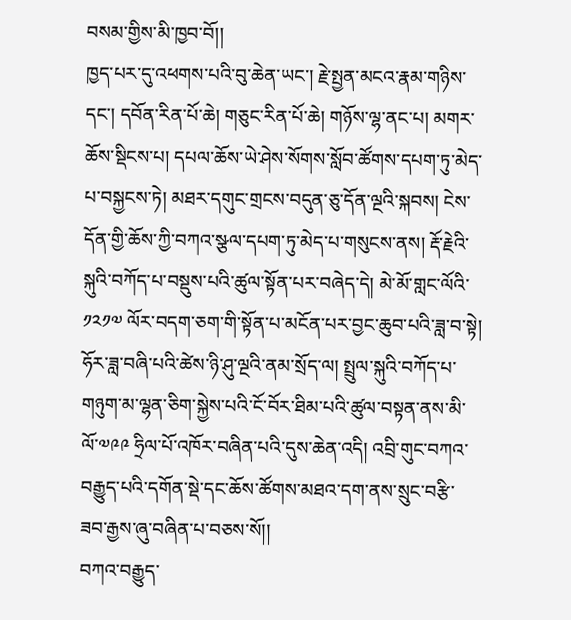བསམ་གྱིས་མི་ཁྱབ་བོ།།
ཁྱད་པར་དུ་འཕགས་པའི་བུ་ཆེན་ཡང་། རྗེ་སྤྱན་མངའ་རྣམ་གཉིས་དང་། དབོན་རིན་པོ་ཆེ། གཅུང་རིན་པོ་ཆེ། གཉོས་ལྷ་ནང་པ། མགར་ཆོས་སྡིངས་པ། དཔལ་ཆོས་ཡེ་ཤེས་སོགས་སློབ་ཚོགས་དཔག་ཏུ་མེད་པ་བསྐྱངས་ཏེ། མཐར་དགུང་གྲངས་བདུན་ཅུ་དོན་ལྔའི་སྐབས། ངེས་དོན་གྱི་ཆོས་ཀྱི་བཀའ་སྩལ་དཔག་ཏུ་མེད་པ་གསུངས་ནས། རྡོ་རྗེའི་སྐུའི་བཀོད་པ་བསྡུས་པའི་ཚུལ་སྟོན་པར་བཞེད་དེ། མེ་མོ་གླང་ལོའི་ ༡༢༡༧ ལོར་བདག་ཅག་གི་སྟོན་པ་མངོན་པར་བྱང་ཆུབ་པའི་ཟླ་བ་སྟེ། ཧོར་ཟླ་བཞི་པའི་ཚེས་ཉི་ཤུ་ལྔའི་ནམ་སྲོད་ལ། སྤྲུལ་སྐུའི་བཀོད་པ་གཉུག་མ་ལྷན་ཅིག་སྐྱེས་པའི་ངོ་བོར་ཐིམ་པའི་ཚུལ་བསྟན་ནས་མི་ལོ་༧༩༩ ཧྲིལ་པོ་འཁོར་བཞིན་པའི་དུས་ཆེན་འདི། འབྲི་གུང་བཀའ་བརྒྱུད་པའི་དགོན་སྡེ་དང་ཆོས་ཚོགས་མཐའ་དག་ནས་སྲུང་བརྩི་ཟབ་རྒྱས་ཞུ་བཞིན་པ་བཅས་སོ།།
བཀའ་བརྒྱུད་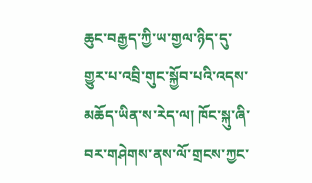ཆུང་བརྒྱད་ཀྱི་ཡ་གྱལ་ཉིད་དུ་གྱུར་པ་འབྲི་གུང་སྐྱོབ་པའི་འདས་མཆོད་ཡིན་ས་རེད་ལ། ཁོང་སྐུ་ཞི་བར་གཤེགས་ནས་ལོ་གྲངས་ཀྱང་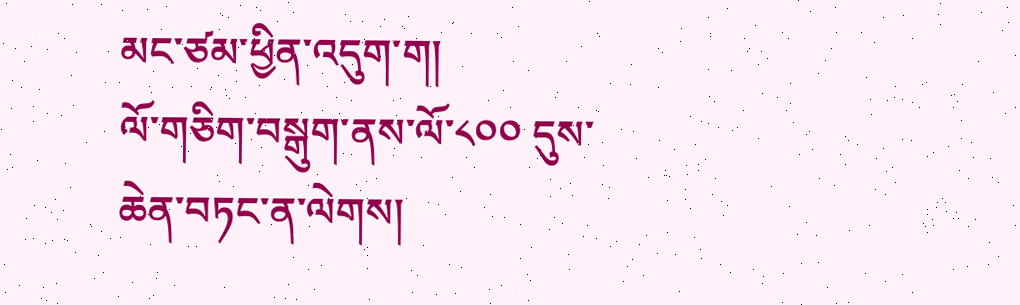མང་ཙམ་ཕྱིན་འདུག་ག།
ལོ་གཅིག་བསྒུག་ནས་ལོ་༨༠༠ དུས་ཆེན་བཏང་ན་ལེགས།